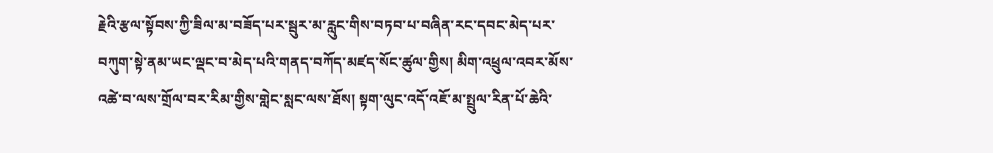རྗེའི་རྩལ་སྟོབས་ཀྱི་ཟིལ་མ་བཟོད་པར་སྦུར་མ་རླུང་གིས་བཏབ་པ་བཞིན་རང་དབང་མེད་པར་བཀུག་སྟེ་ནམ་ཡང་ལྡང་བ་མེད་པའི་གནད་བཀོད་མཛད་སོང་ཚུལ་གྱིས། མིག་འཕྲུལ་འབར་མོས་འཚེ་བ་ལས་གྲོལ་བར་རིམ་གྱིས་གླེང་སླང་ལས་ཐོས། སྟག་ལུང་འདོ་འཇོ་མ་སྤྲུལ་རིན་པོ་ཆེའི་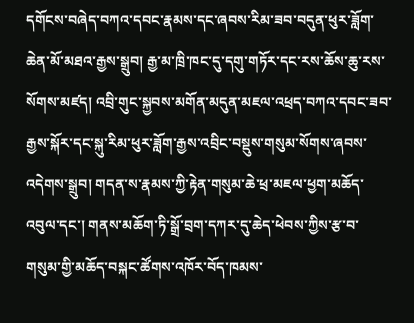དགོངས་བཞེད་བཀའ་དབང་རྣམས་དང་ཞབས་རིམ་ཟབ་བདུན་ཕུར་ཟློག་ཆེན་མོ་མཐའ་རྒྱས་སྒྲུབ། རྒྱ་མ་ཁྲི་ཁང་དུ་དགུ་གཏོར་དང་རས་ཆོས་ཆུ་རས་སོགས་མཛད། འབྲི་གུང་སྐྱབས་མགོན་མདུན་མཇལ་འཕྲད་བཀའ་དབང་ཟབ་རྒྱས་སྐོར་དང་སྐུ་རིམ་ཕུར་ཟློག་རྒྱས་འབྲིང་བསྡུས་གསུམ་སོགས་ཞབས་འདེགས་སྒྲུབ། གདན་ས་རྣམས་ཀྱི་རྟེན་གསུམ་ཆེ་ཕྲ་མཇལ་ཕྱག་མཆོད་འབུལ་དང་། གནས་མཆོག་ཏི་སྒྲོ་བྲག་དཀར་དུ་ཆེད་ཕེབས་ཀྱིས་རྩ་བ་གསུམ་གྱི་མཆོད་བསྐང་ཚོགས་འཁོར་བོད་ཁམས་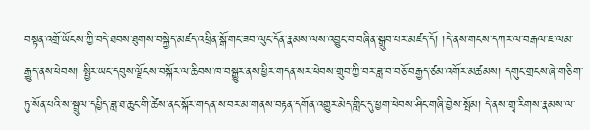བསྟན་འགྲོ་ཡོངས་ཀྱི་བདེ་ཐབས་ཐུགས་བསྐྱེད་མཛད་འཕྲིན་སྒོ་གང་ཟབ་ལུང་དོན་རྣམས་ལས་འབྱུང་བ་བཞིན་སྒྲུབ་པར་མཛད་དོ། །དེ་ནས་གངས་དཀར་ལ་བརྒལ་ཇ་ལམ་རྒྱུད་ནས་ཕེབས། སྤྱིར་ཡང་དབུས་ལྗོངས་བསྐོར་ལ་ཆིབས་ཁ་བསྒྱུར་ནས་ཕྱིར་གདན་སར་ཕེབས་གྲུབ་ཀྱི་བར་ཟླ་བ་བཅོ་བརྒྱད་ཙམ་འགོར་མཚམས། དགུང་གྲངས་ཞེ་གཅིག་ཏུ་སོན་པའི་ས་སྦྲུལ་དཔྱིད་ཟླ་ཐ་ཆུང་གི་ཚེས་ནང་སྐོར་གདན་ས་བར་མ་གནས་བརྟན་དགོན་འགྱུར་མེད་གླིང་དུ་ཕྱག་ཕེབས་ཤིང་གཞི་བྱེས་སྤོམ། དེ་ནས་གྲྭ་རིགས་རྣམས་ལ་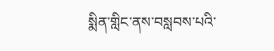སྨིན་གླིང་ནས་བསླབས་པའི་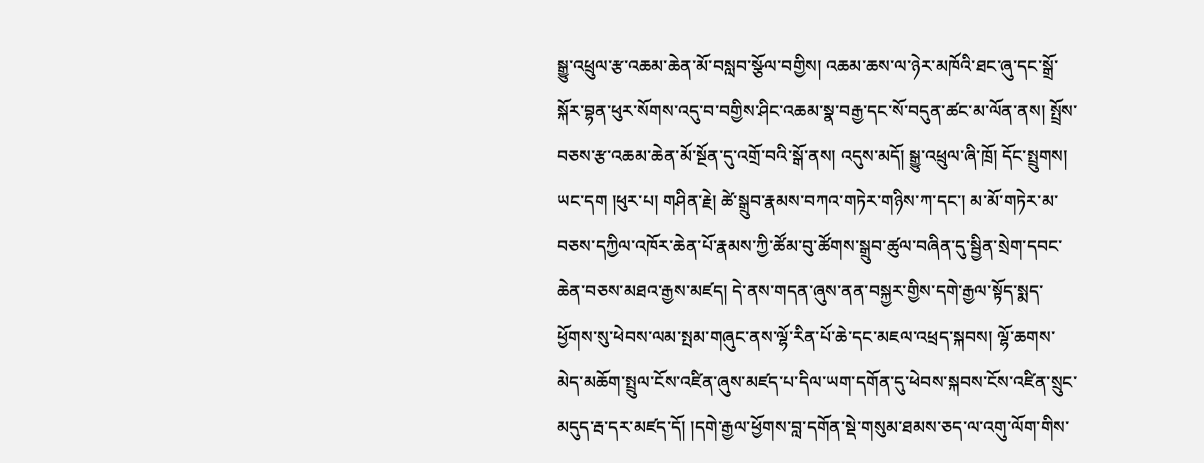སྒྱུ་འཕྲུལ་རྩ་འཆམ་ཆེན་མོ་བསླབ་སྩོལ་བགྱིས། འཆམ་ཆས་ལ་ཉེར་མཁོའི་ཐང་ཞུ་དང་སྒྲོ་སྐོར་བྷན་ཕུར་སོགས་འདུ་བ་བགྱིས་ཤིང་འཆམ་སྣ་བརྒྱ་དང་སོ་བདུན་ཚང་མ་ལོན་ནས། སྤྲོས་བཅས་རྩ་འཆམ་ཆེན་མོ་སྔོན་དུ་འགྲོ་བའི་སྒོ་ནས། འདུས་མདོ། སྒྱུ་འཕྲུལ་ཞི་ཁྲོ། དོང་སྤྲུགས། ཡང་དག །ཕུར་པ། གཤིན་རྗེ། ཚེ་སྒྲུབ་རྣམས་བཀའ་གཏེར་གཉིས་ཀ་དང་། མ་མོ་གཏེར་མ་བཅས་དཀྱིལ་འཁོར་ཆེན་པོ་རྣམས་ཀྱི་ཚོམ་བུ་ཚོགས་སྒྲུབ་ཚུལ་བཞིན་དུ་སྦྱིན་སྲེག་དབང་ཆེན་བཅས་མཐའ་རྒྱས་མཛད། དེ་ནས་གདན་ཞུས་ནན་བསྐྱར་གྱིས་དགེ་རྒྱལ་སྟོད་སྨད་ཕྱོགས་སུ་ཕེབས་ལམ་སྤམ་གཞུང་ནས་ལྷོ་རིན་པོ་ཆེ་དང་མཇལ་འཕྲད་སྐབས། ལྷོ་ཆགས་མེད་མཆོག་སྤྲུལ་ངོས་འཛིན་ཞུས་མཛད་པ་དིལ་ཡག་དགོན་དུ་ཕེབས་སྐབས་ངོས་འཛིན་སྲུང་མདུད་རྦ་དར་མཛད་དོ། །དགེ་རྒྱལ་ཕྱོགས་བླ་དགོན་སྡེ་གསུམ་ཐམས་ཅད་ལ་འགུ་ལོག་གིས་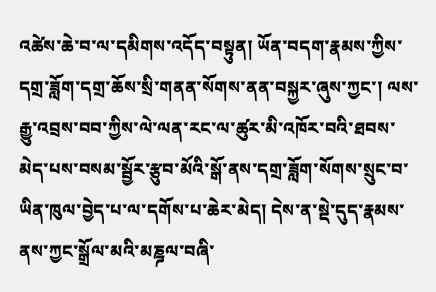འཚེས་ཆེ་བ་ལ་དམིགས་འདོད་བསྟུན། ཡོན་བདག་རྣམས་ཀྱིས་དགྲ་ཟློག་དགྲ་ཆོས་སྲི་གནན་སོགས་ནན་བསྐྱར་ཞུས་ཀྱང་། ལས་རྒྱུ་འབྲས་བབ་ཀྱིས་ལེ་ལན་རང་ལ་ཚུར་མི་འཁོར་བའི་ཐབས་མེད་པས་བསམ་སྦྱོར་རྩུབ་མོའི་སྒོ་ནས་དགྲ་ཟློག་སོགས་སྲུང་བ་ཡིན་ཁུལ་བྱེད་པ་ལ་དགོས་པ་ཆེར་མེད། དེས་ན་སྡེ་དུད་རྣམས་ནས་ཀྱང་སྒྲོལ་མའི་མཎྜལ་བཞི་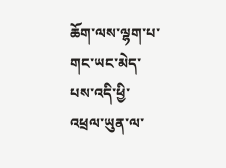ཆོག་ལས་ལྷག་པ་གང་ཡང་མེད་པས་འདི་ཕྱི་འཕྲལ་ཡུན་ལ་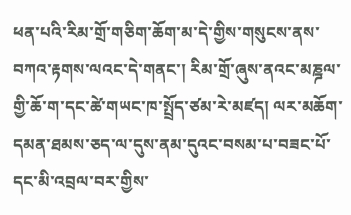ཕན་པའི་རིམ་གྲོ་གཅིག་ཆོག་མ་དེ་གྱིས་གསུངས་ནས་བཀའ་རྟགས་ལའང་དེ་གནང་། རིམ་གྲོ་ཞུས་ནའང་མཎྜལ་གྱི་ཆོ་ག་དང་ཚེ་གཡང་ཁ་སྤྲོད་ཙམ་རེ་མཛད། ལར་མཆོག་དམན་ཐམས་ཅད་ལ་དུས་ནམ་དུའང་བསམ་པ་བཟང་པོ་དང་མི་འབྲལ་བར་གྱིས་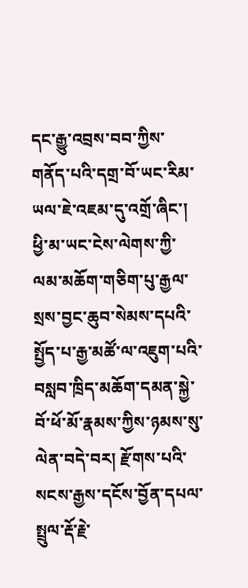དང་རྒྱུ་འབྲས་བབ་ཀྱིས་གནོད་པའི་དགྲ་བོ་ཡང་རིམ་ཡལ་ཇེ་འཇམ་དུ་འགྲོ་ཞིང་། ཕྱི་མ་ཡང་ངེས་ལེགས་ཀྱི་ལམ་མཆོག་གཅིག་པུ་རྒྱལ་སྲས་བྱང་ཆུབ་སེམས་དཔའི་སྤྱོད་པ་རྒྱ་མཚོ་ལ་འཇུག་པའི་བསླབ་ཁྲིད་མཆོག་དམན་སྐྱེ་བོ་ཕོ་མོ་རྣམས་ཀྱིས་ཉམས་སུ་ལེན་བདེ་བར། རྫོགས་པའི་སངས་རྒྱས་དངོས་བྱོན་དཔལ་སྤྲུལ་རྡོ་རྗེ་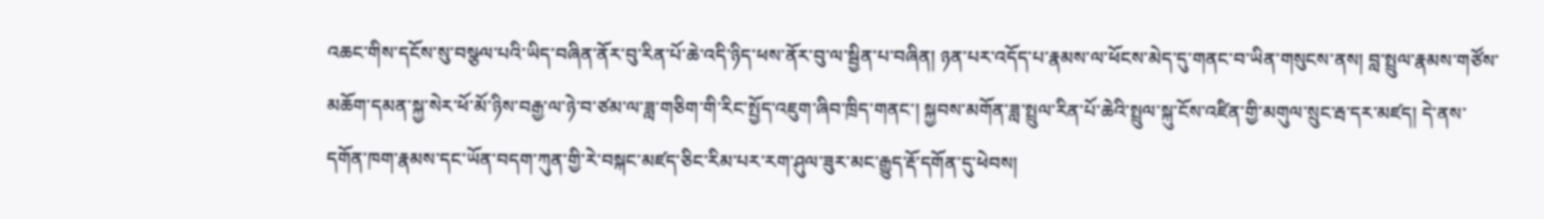འཆང་གིས་དངོས་སུ་བསྩལ་པའི་ཡིད་བཞིན་ནོར་བུ་རིན་པོ་ཆེ་འདི་ཉིད་ཕས་ནོར་བུ་ལ་སྦྱིན་པ་བཞིན། ཉན་པར་འདོད་པ་རྣམས་ལ་ཕོངས་མེད་དུ་གནང་བ་ཡིན་གསུངས་ནས། བླ་སྤྲུལ་རྣམས་གཙོས་མཆོག་དམན་སྐྱ་སེར་ཕོ་མོ་ཉིས་བརྒྱ་ལ་ཉེ་བ་ཙམ་ལ་ཟླ་གཅིག་གི་རིང་སྤྱོད་འཇུག་ཞིབ་ཁྲིད་གནང་། སྐྱབས་མགོན་ཟླ་སྤྲུལ་རིན་པོ་ཆེའི་སྤྲུལ་སྐུ་ངོས་འཛིན་གྱི་མགུལ་སྲུང་རྦ་དར་མཛད། དེ་ནས་དགོན་ཁག་རྣམས་དང་ཡོན་བདག་ཀུན་གྱི་རེ་བསྐང་མཛད་ཅིང་རིམ་པར་རག་ཤུལ་ཟུར་མང་རྒྱུད་རྡོ་དགོན་དུ་ཕེབས།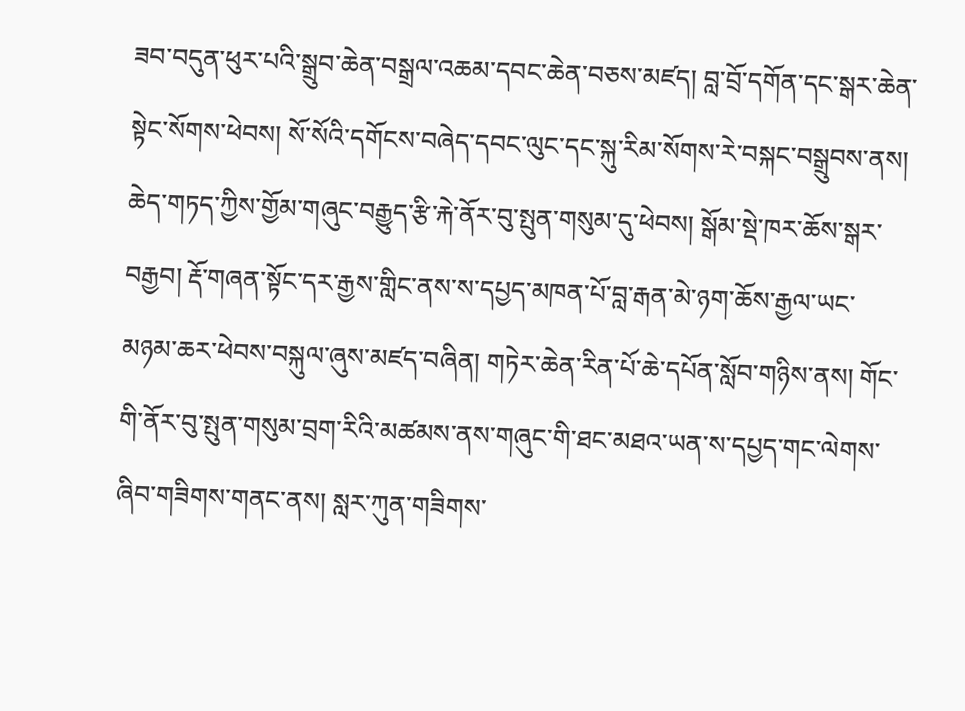ཟབ་བདུན་ཕུར་པའི་སྒྲུབ་ཆེན་བསྒྲལ་འཆམ་དབང་ཆེན་བཅས་མཛད། བླ་བྲོ་དགོན་དང་སྒར་ཆེན་སྟེང་སོགས་ཕེབས། སོ་སོའི་དགོངས་བཞེད་དབང་ལུང་དང་སྐུ་རིམ་སོགས་རེ་བསྐང་བསྒྲུབས་ནས། ཆེད་གཏད་ཀྱིས་གྱོམ་གཞུང་བརྒྱུད་རྩི་རྐེ་ནོར་བུ་སྤུན་གསུམ་དུ་ཕེབས། སྒོམ་སྡེ་ཁར་ཆོས་སྒར་བརྒྱབ། རྡོ་གཞན་སྟོང་དར་རྒྱས་གླིང་ནས་ས་དཔྱད་མཁན་པོ་བླ་རྒན་མེ་ཉག་ཆོས་རྒྱལ་ཡང་མཉམ་ཆར་ཕེབས་བསྐུལ་ཞུས་མཛད་བཞིན། གཏེར་ཆེན་རིན་པོ་ཆེ་དཔོན་སློབ་གཉིས་ནས། གོང་གི་ནོར་བུ་སྤུན་གསུམ་བྲག་རིའི་མཚམས་ནས་གཞུང་གི་ཐང་མཐའ་ཡན་ས་དཔྱད་གང་ལེགས་ཞིབ་གཟིགས་གནང་ནས། སླར་ཀུན་གཟིགས་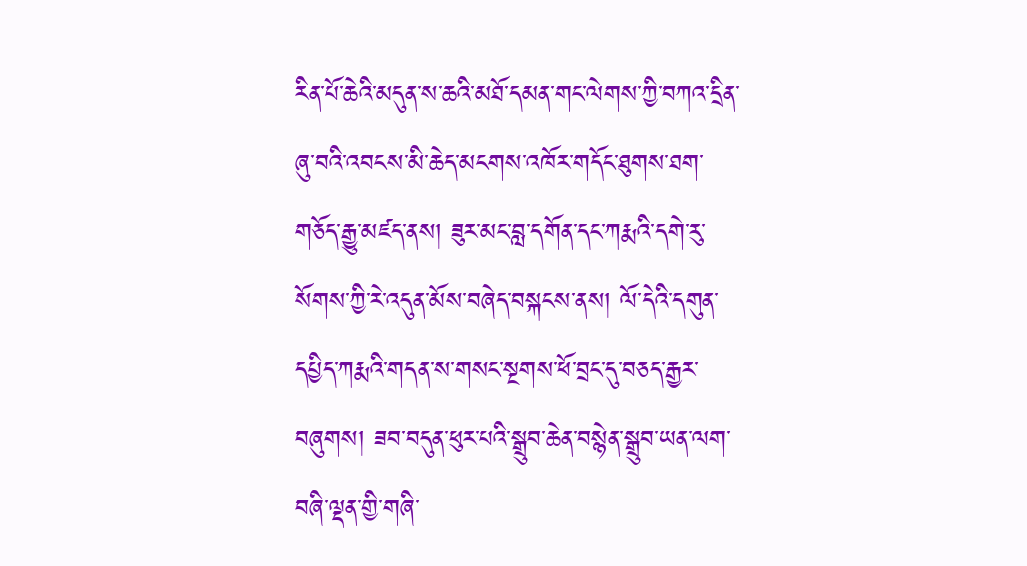རིན་པོ་ཆེའི་མདུན་ས་ཆའི་མཐོ་དམན་གང་ལེགས་ཀྱི་བཀའ་དྲིན་ཞུ་བའི་འབངས་མི་ཆེད་མངགས་འཁོར་གདོང་ཐུགས་ཐག་གཅོད་རྒྱུ་མཛད་ནས། ཟུར་མང་བླ་དགོན་དང་ཀརྨའི་དགེ་རུ་སོགས་ཀྱི་རེ་འདུན་མོས་བཞེད་བསྐངས་ནས། ལོ་དེའི་དགུན་དཔྱིད་ཀརྨའི་གདན་ས་གསང་སྔགས་ཕོ་བྲང་དུ་བཅད་རྒྱར་བཞུགས། ཟབ་བདུན་ཕུར་པའི་སྒྲུབ་ཆེན་བསྙེན་སྒྲུབ་ཡན་ལག་བཞི་ལྡན་གྱི་གཞི་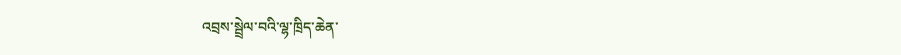འབྲས་སྦྲེལ་བའི་ལྷ་ཁྲིད་ཆེན་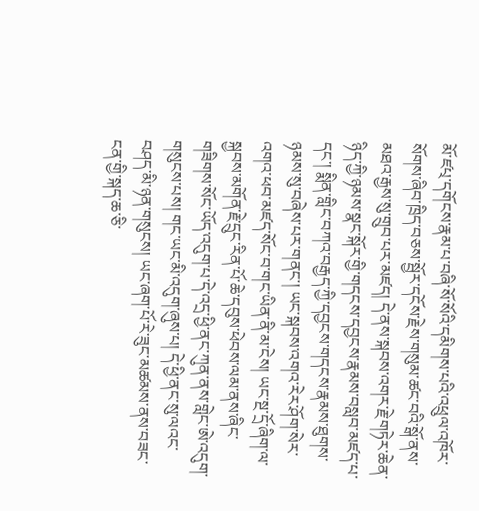མོ་ཛཔ྄་དགོངས་རྣམ་པ་བཞི་སོ་སོའི་དམིགས་པའི་འཕྲུལ་འཁོར་སོགས་ཞིབ་ཁྲིད་བཅས་སྦྱོར་དངོས་རྗེས་གསུམ་ཚང་བའི་སྒོ་ནས་མཐའ་རྒྱས་སུ་གྲུབ་པར་མཛད། དེ་ནས་སྐབས་འགར་རྗེ་གཏེར་ཆེན་ཉིད་ཀྱི་ཉམས་སྣང་སྐོར་གྱི་གདངས་དབྱངས་རྣམས་བསླབ་མཛད་པ་དང་། སྨིན་གླིང་བཀའ་བརྒྱད་ཀྱི་དབྱངས་གདངས་རྣམས་ཐུགས་ཉམས་སུ་བཞེས་པར་གནང་། ཡང་སྐབས་འགའ་རེར་ཤོག་སེར་འགའ་ཕབ་མཛད་སོང་བ་གང་ཡིན་ནི་མ་ངེས། ཡང་སྔ་དྲོ་ཞིག་ལ་སྐྱབས་མགོན་རྗེ་དྲུང་རིན་པོ་ཆེ་དབུས་ཕེབས་ལམ་ནས་ཞིང་གཟིགས་སོང་ཡོད་འདུག་པ་དེ་འདྲ་ཕྱི་ནང་ཀུན་ནས་གླེང་ཨེ་འདུག་གསུངས་པས། གང་ཡང་མི་འདུག་ཞུས་པ། དེ་ཕྱི་ནང་སུ་ལའང་བཤད་མི་ཉན་གསུངས། ཡང་ཞག་པོ་རེ་ཟུང་མཚམས་ནས་བཟང་ངན་གྱི་སྐད་ཆ་ཅི་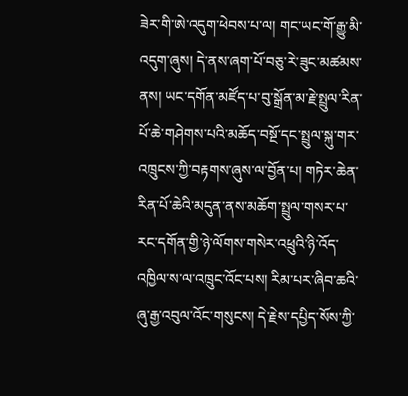ཟེར་གི་ཨེ་འདུག་ཕེབས་པ་ལ། གང་ཡང་གོ་རྒྱུ་མི་འདུག་ཞུས། དེ་ནས་ཞག་པོ་བཅུ་རེ་ཟུང་མཚམས་ནས། ཡང་དགོན་མཛོད་པ་བུ་སྒྲོན་མ་རྗེ་སྤྲུལ་རིན་པོ་ཆེ་གཤེགས་པའི་མཆོད་བསྔོ་དང་སྤྲུལ་སྐུ་གར་འཁྲུངས་ཀྱི་བརྟགས་ཞུས་ལ་བྱོན་པ། གཏེར་ཆེན་རིན་པོ་ཆེའི་མདུན་ནས་མཆོག་སྤྲུལ་གསར་པ་རང་དགོན་གྱི་ཉེ་ལོགས་གསེར་འཕྲུའི་ཉི་འོད་འཁྱིལ་ས་ལ་འཁྲུང་འོང་པས། རིམ་པར་ཞིབ་ཆའི་ཞུ་རྒྱ་འབུལ་འོང་གསུངས། དེ་རྗེས་དཔྱིད་སོས་ཀྱི་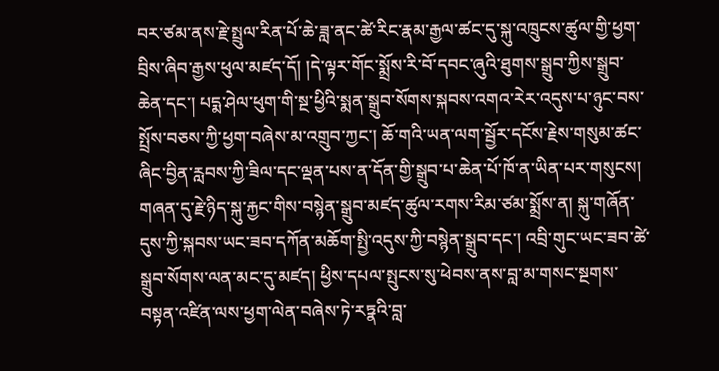བར་ཙམ་ནས་རྗེ་སྤྲུལ་རིན་པོ་ཆེ་ཟླ་ནང་ཚེ་རིང་རྣམ་རྒྱལ་ཚང་དུ་སྐུ་འཁྲུངས་ཚུལ་གྱི་ཕྱག་བྲིས་ཞིབ་རྒྱས་ཕུལ་མཛད་དོ། །དེ་ལྟར་གོང་སྨྲོས་རི་བོ་དབང་ཞུའི་ཐུགས་སྒྲུབ་ཀྱིས་སྒྲུབ་ཆེན་དང་། པདྨ་ཤེལ་ཕུག་གི་སྔ་ཕྱིའི་སྨན་སྒྲུབ་སོགས་སྐབས་འགའ་རེར་འདུས་པ་ཉུང་བས་སྤྲོས་བཅས་ཀྱི་ཕྱག་བཞེས་མ་འགྲུབ་ཀྱང་། ཆོ་གའི་ཡན་ལག་སྦྱོར་དངོས་རྗེས་གསུམ་ཚང་ཞིང་བྱིན་རླབས་ཀྱི་ཟིལ་དང་ལྡན་པས་ན་དོན་གྱི་སྒྲུབ་པ་ཆེན་པོ་ཁོ་ན་ཡིན་པར་གསུངས། གཞན་དུ་རྗེ་ཉིད་སྐུ་རྐྱང་གིས་བསྙེན་སྒྲུབ་མཛད་ཚུལ་རགས་རིམ་ཙམ་སྨྲོས་ན། སྐུ་གཞོན་དུས་ཀྱི་སྐབས་ཡང་ཟབ་དཀོན་མཆོག་སྤྱི་འདུས་ཀྱི་བསྙེན་སྒྲུབ་དང་། འབྲི་གུང་ཡང་ཟབ་ཚེ་སྒྲུབ་སོགས་ལན་མང་དུ་མཛད། ཕྱིས་དཔལ་སྤུངས་སུ་ཕེབས་ནས་བླ་མ་གསང་སྔགས་བསྟན་འཛིན་ལས་ཕྱག་ལེན་བཞེས་ཏེ་རཏྣའི་བླ་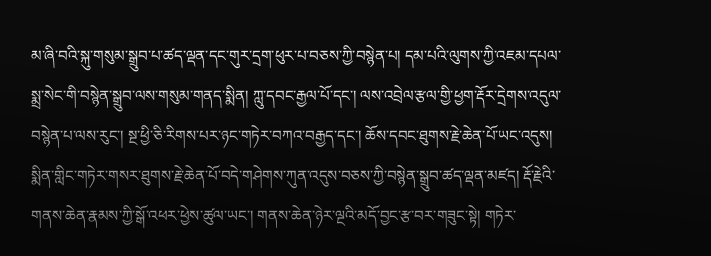མ་ཞི་བའི་སྐུ་གསུམ་སྒྲུབ་པ་ཚད་ལྡན་དང་གུར་དྲག་ཕུར་པ་བཅས་ཀྱི་བསྙེན་པ། དམ་པའི་ལུགས་ཀྱི་འཇམ་དཔལ་སྨྲ་སེང་གི་བསྙེན་སྒྲུབ་ལས་གསུམ་གནད་སྨིན། ཀླུ་དབང་རྒྱལ་པོ་དང་། ལས་འབྲེལ་རྩལ་གྱི་ཕྱག་རྡོར་དྲེགས་འདུལ་བསྙེན་པ་ལས་རུང་། སྔ་ཕྱི་ཅི་རིགས་པར་ཉང་གཏེར་བཀའ་བརྒྱད་དང་། ཆོས་དབང་ཐུགས་རྗེ་ཆེན་པོ་ཡང་འདུས། སྨིན་གླིང་གཏེར་གསར་ཐུགས་རྗེ་ཆེན་པོ་བདེ་གཤེགས་ཀུན་འདུས་བཅས་ཀྱི་བསྙེན་སྒྲུབ་ཚད་ལྡན་མཛད། རྡོ་རྗེའི་གནས་ཆེན་རྣམས་ཀྱི་སྒོ་འཕར་ཕྱེས་ཚུལ་ཡང་། གནས་ཆེན་ཉེར་ལྔའི་མདོ་བྱང་རྩ་བར་གཟུང་སྟེ། གཏེར་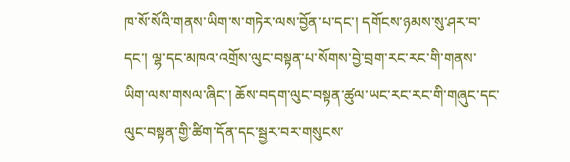ཁ་སོ་སོའི་གནས་ཡིག་ས་གཏེར་ལས་བྱོན་པ་དང་། དགོངས་ཉམས་སུ་ཤར་བ་དང་། ལྷ་དང་མཁའ་འགྲོས་ལུང་བསྟན་པ་སོགས་བྱེ་བྲག་རང་རང་གི་གནས་ཡིག་ལས་གསལ་ཞིང་། ཆོས་བདག་ལུང་བསྟན་ཚུལ་ཡང་རང་རང་གི་གཞུང་དང་ལུང་བསྟན་གྱི་ཚིག་དོན་དང་སྦྱར་བར་གསུངས་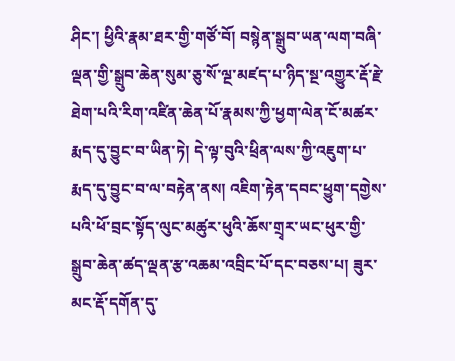ཤིང་། ཕྱིའི་རྣམ་ཐར་གྱི་གཙོ་བོ། བསྙེན་སྒྲུབ་ཡན་ལག་བཞི་ལྡན་གྱི་སྒྲུབ་ཆེན་སུམ་ཅུ་སོ་ལྔ་མཛད་པ་ཉིད་སྔ་འགྱུར་རྡོ་རྗེ་ཐེག་པའི་རིག་འཛིན་ཆེན་པོ་རྣམས་ཀྱི་ཕྱག་ལེན་ངོ་མཚར་རྨད་དུ་བྱུང་བ་ཡིན་ཏེ། དེ་ལྟ་བུའི་ཕྲིན་ལས་ཀྱི་འཇུག་པ་རྨད་དུ་བྱུང་བ་ལ་བརྟེན་ནས། འཇིག་རྟེན་དབང་ཕྱུག་དགྱེས་པའི་ཕོ་བྲང་སྟོད་ལུང་མཚུར་ཕུའི་ཆོས་གྲྭར་ཡང་ཕུར་གྱི་སྒྲུབ་ཆེན་ཚད་ལྡན་རྩ་འཆམ་འབྲིང་པོ་དང་བཅས་པ། ཟུར་མང་རྡོ་དགོན་དུ་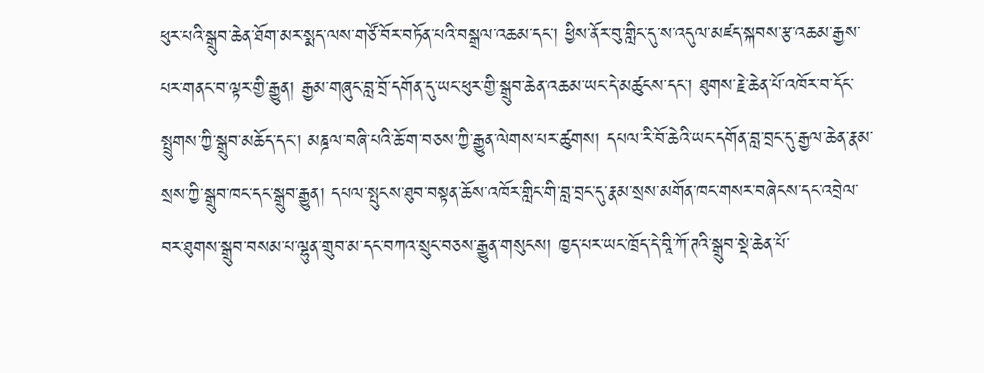ཕུར་པའི་སྒྲུབ་ཆེན་ཐོག་མར་སྨད་ལས་གཙོ་བོར་བཏོན་པའི་བསྒྲལ་འཆམ་དང་། ཕྱིས་ནོར་བུ་གླིང་དུ་ས་འདུལ་མཛད་སྐབས་རྩ་འཆམ་རྒྱས་པར་གནང་བ་ལྟར་གྱི་རྒྱུན། རྒྱམ་གཞུང་བླ་བྲོ་དགོན་དུ་ཡང་ཕུར་གྱི་སྒྲུབ་ཆེན་འཆམ་ཡང་དེ་མཚུངས་དང་། ཐུགས་རྗེ་ཆེན་པོ་འཁོར་བ་དོང་སྤྲུགས་ཀྱི་སྒྲུབ་མཆོད་དང་། མཎྜལ་བཞི་པའི་ཆོ་ག་བཅས་ཀྱི་རྒྱུན་ལེགས་པར་ཚུགས། དཔལ་རི་བོ་ཆེའི་ཡང་དགོན་བླ་བྲང་དུ་རྒྱལ་ཆེན་རྣམ་སྲས་ཀྱི་སྒྲུབ་ཁང་དང་སྒྲུབ་རྒྱུན། དཔལ་སྤུངས་ཐུབ་བསྟན་ཆོས་འཁོར་གླིང་གི་བླ་བྲང་དུ་རྣམ་སྲས་མགོན་ཁང་གསར་བཞེངས་དང་འབྲེལ་བར་ཐུགས་སྒྲུབ་བསམ་པ་ལྷུན་གྲུབ་མ་དང་བཀའ་སྲུང་བཅས་རྒྱུན་གསུངས། ཁྱད་པར་ཡང་ཁྲོད་དེ་བཱི་ཀོ་ཊའི་སྒྲུབ་སྡེ་ཆེན་པོ་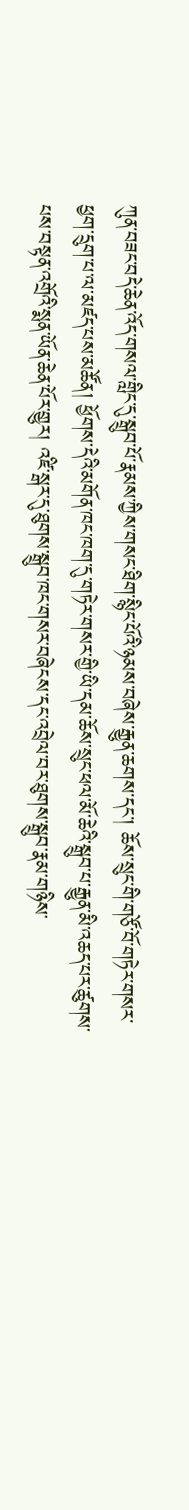ཀུན་བཟང་བདེ་ཆེན་འོད་གསལ་གླིང་དུ་སྒྲུབ་པོ་རྣམས་ཀྱིས་གསང་ཐིག་སྙིང་པོའི་ཉམས་བཞེས་རྒྱུན་ཆགས་དང་། ཆོས་སྲུང་གི་གཙོ་བོ་གཏེར་གསར་ཕྱག་དྲུག་པ་ལ་མཛད་པས་མཚོན། ཕྱོགས་དེའི་མགོན་ཁང་ཁག་དུ་གཏེར་གསར་གྱི་ཡི་དམ་ཆོས་སྲུང་ཕལ་མོ་ཆེའི་སྒྲུབ་པ་རྒྱུན་མི་འཆད་པར་ཚུགས་པས་བསྟན་འགྲོའི་སྨན་ཡོན་ཆེན་པོར་གྱུར། འཛི་སྒར་དུ་ཐུགས་སྒྲུབ་ཁང་གསར་བཞེངས་དང་འབྲེལ་བར་ཐུགས་སྒྲུབ་རྣམ་གཉིས་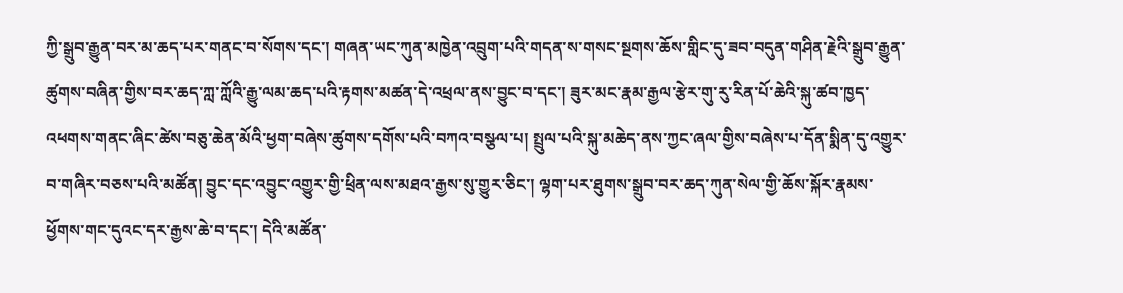ཀྱི་སྒྲུབ་རྒྱུན་བར་མ་ཆད་པར་གནང་བ་སོགས་དང་། གཞན་ཡང་ཀུན་མཁྱེན་འབྲུག་པའི་གདན་ས་གསང་སྔགས་ཆོས་གླིང་དུ་ཟབ་བདུན་གཤིན་རྗེའི་སྒྲུབ་རྒྱུན་ཚུགས་བཞིན་གྱིས་བར་ཆད་ཀླ་ཀློའི་རྒྱུ་ལམ་ཆད་པའི་རྟགས་མཚན་དེ་འཕྲལ་ནས་བྱུང་བ་དང་། ཟུར་མང་རྣམ་རྒྱལ་རྩེར་གུ་རུ་རིན་པོ་ཆེའི་སྐུ་ཚབ་ཁྱད་འཕགས་གནང་ཞིང་ཚེས་བཅུ་ཆེན་མོའི་ཕྱག་བཞེས་ཚུགས་དགོས་པའི་བཀའ་བསྩལ་པ། སྤྲུལ་པའི་སྐུ་མཆེད་ནས་ཀྱང་ཞལ་གྱིས་བཞེས་པ་དོན་སྨིན་དུ་འགྱུར་བ་གཞིར་བཅས་པའི་མཚོན། བྱུང་དང་འབྱུང་འགྱུར་གྱི་ཕྲིན་ལས་མཐའ་རྒྱས་སུ་གྱུར་ཅིང་། ལྷག་པར་ཐུགས་སྒྲུབ་བར་ཆད་ཀུན་སེལ་གྱི་ཆོས་སྐོར་རྣམས་ཕྱོགས་གང་དུའང་དར་རྒྱས་ཆེ་བ་དང་། དེའི་མཚོན་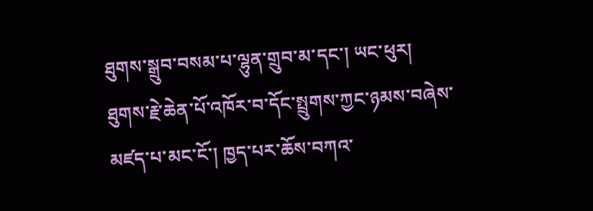ཐུགས་སྒྲུབ་བསམ་པ་ལྷུན་གྲུབ་མ་དང་། ཡང་ཕུར། ཐུགས་རྗེ་ཆེན་པོ་འཁོར་བ་དོང་སྤྲུགས་ཀྱང་ཉམས་བཞེས་མཛད་པ་མང་ངོ་། ཁྱད་པར་ཆོས་བཀའ་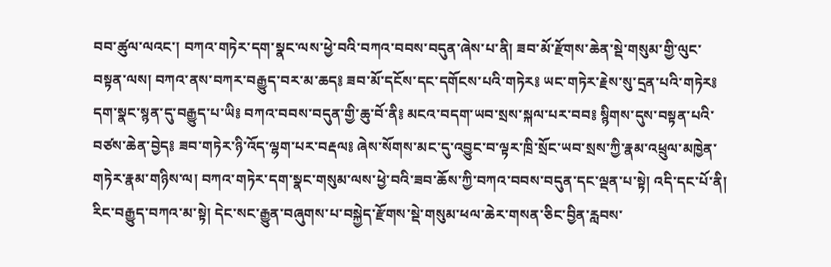བབ་ཚུལ་ལའང་། བཀའ་གཏེར་དག་སྣང་ལས་ཕྱེ་བའི་བཀའ་བབས་བདུན་ཞེས་པ་ནི། ཟབ་མོ་རྫོགས་ཆེན་སྡེ་གསུམ་གྱི་ལུང་བསྟན་ལས། བཀའ་ནས་བཀར་བརྒྱུད་བར་མ་ཆད༔ ཟབ་མོ་དངོས་དང་དགོངས་པའི་གཏེར༔ ཡང་གཏེར་རྗེས་སུ་དྲན་པའི་གཏེར༔ དག་སྣང་སྙན་དུ་བརྒྱུད་པ་ཡི༔ བཀའ་བབས་བདུན་གྱི་ཆུ་བོ་ནི༔ མངའ་བདག་ཡབ་སྲས་སྐལ་པར་བབ༔ སྙིགས་དུས་བསྟན་པའི་བཙས་ཆེན་བྱེད༔ ཟབ་གཏེར་ཉི་འོད་ལྷག་པར་བརྡལ༔ ཞེས་སོགས་མང་དུ་འབྱུང་བ་ལྟར་ཁྲི་སྲོང་ཡབ་སྲས་ཀྱི་རྣམ་འཕྲུལ་མཁྱེན་གཏེར་རྣམ་གཉིས་ལ། བཀའ་གཏེར་དག་སྣང་གསུམ་ལས་ཕྱེ་བའི་ཟབ་ཆོས་ཀྱི་བཀའ་བབས་བདུན་དང་ལྡན་པ་སྟེ། འདི་དང་པོ་ནི། རིང་བརྒྱུད་བཀའ་མ་སྟེ། དེང་སང་རྒྱུན་བཞུགས་པ་བསྐྱེད་རྫོགས་སྡེ་གསུམ་ཕལ་ཆེར་གསན་ཅིང་བྱིན་རླབས་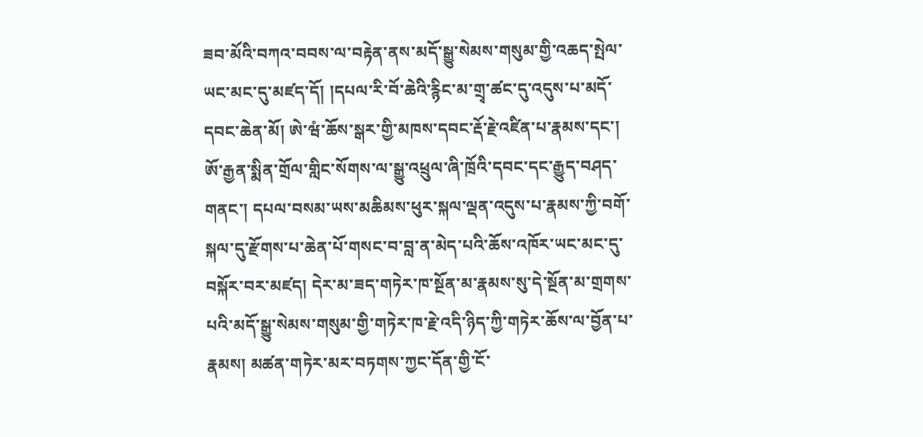ཟབ་མོའི་བཀའ་བབས་ལ་བརྟེན་ནས་མདོ་སྒྱུ་སེམས་གསུམ་གྱི་འཆད་སྤེལ་ཡང་མང་དུ་མཛད་དོ། །དཔལ་རི་བོ་ཆེའི་རྙིང་མ་གྲྭ་ཚང་དུ་འདུས་པ་མདོ་དབང་ཆེན་མོ། ཨེ་ཝཾ་ཆོས་སྒར་གྱི་མཁས་དབང་རྡོ་རྗེ་འཛིན་པ་རྣམས་དང་། ཨོ་རྒྱན་སྨིན་གྲོལ་གླིང་སོགས་ལ་སྒྱུ་འཕྲུལ་ཞི་ཁྲོའི་དབང་དང་རྒྱུད་བཤད་གནང་། དཔལ་བསམ་ཡས་མཆིམས་ཕུར་སྐལ་ལྡན་འདུས་པ་རྣམས་ཀྱི་བགོ་སྐལ་དུ་རྫོགས་པ་ཆེན་པོ་གསང་བ་བླ་ན་མེད་པའི་ཆོས་འཁོར་ཡང་མང་དུ་བསྐོར་བར་མཛད། དེར་མ་ཟད་གཏེར་ཁ་སྔོན་མ་རྣམས་སུ་དེ་སྔོན་མ་གྲགས་པའི་མདོ་སྒྱུ་སེམས་གསུམ་གྱི་གཏེར་ཁ་རྗེ་འདི་ཉིད་ཀྱི་གཏེར་ཆོས་ལ་བྱོན་པ་རྣམས། མཚན་གཏེར་མར་བཏགས་ཀྱང་དོན་གྱི་ངོ་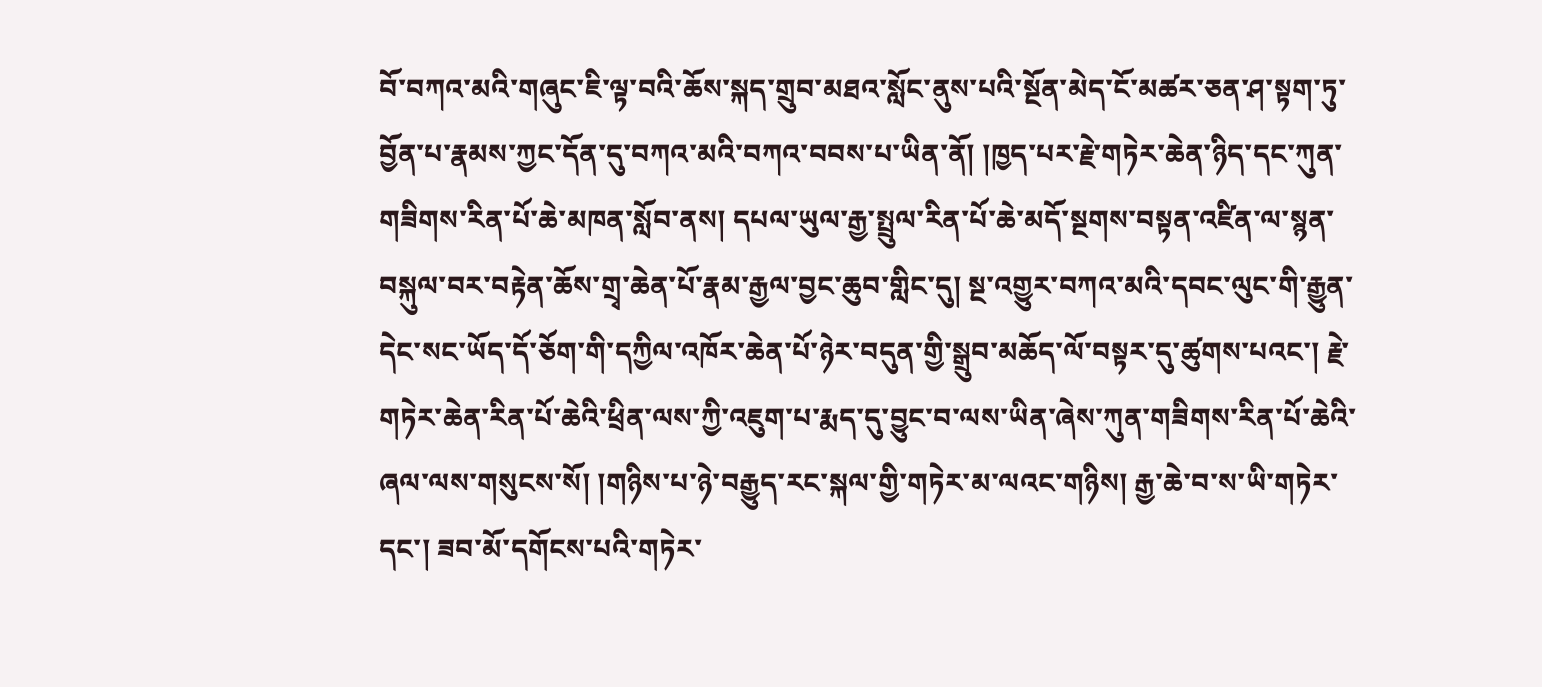བོ་བཀའ་མའི་གཞུང་ཇི་ལྟ་བའི་ཆོས་སྐད་གྲུབ་མཐའ་སློང་ནུས་པའི་སྔོན་མེད་ངོ་མཚར་ཅན་ཤ་སྟག་ཏུ་བྱོན་པ་རྣམས་ཀྱང་དོན་དུ་བཀའ་མའི་བཀའ་བབས་པ་ཡིན་ནོ། །ཁྱད་པར་རྗེ་གཏེར་ཆེན་ཉིད་དང་ཀུན་གཟིགས་རིན་པོ་ཆེ་མཁན་སློབ་ནས། དཔལ་ཡུལ་རྒྱ་སྤྲུལ་རིན་པོ་ཆེ་མདོ་སྔགས་བསྟན་འཛིན་ལ་སྙན་བསྐུལ་བར་བརྟེན་ཆོས་གྲྭ་ཆེན་པོ་རྣམ་རྒྱལ་བྱང་ཆུབ་གླིང་དུ། སྔ་འགྱུར་བཀའ་མའི་དབང་ལུང་གི་རྒྱུན་དེང་སང་ཡོད་དོ་ཅོག་གི་དཀྱིལ་འཁོར་ཆེན་པོ་ཉེར་བདུན་གྱི་སྒྲུབ་མཆོད་ལོ་བསྟར་དུ་ཚུགས་པའང་། རྗེ་གཏེར་ཆེན་རིན་པོ་ཆེའི་ཕྲིན་ལས་ཀྱི་འཇུག་པ་རྨད་དུ་བྱུང་བ་ལས་ཡིན་ཞེས་ཀུན་གཟིགས་རིན་པོ་ཆེའི་ཞལ་ལས་གསུངས་སོ། །གཉིས་པ་ཉེ་བརྒྱུད་རང་སྐལ་གྱི་གཏེར་མ་ལའང་གཉིས། རྒྱ་ཆེ་བ་ས་ཡི་གཏེར་དང་། ཟབ་མོ་དགོངས་པའི་གཏེར་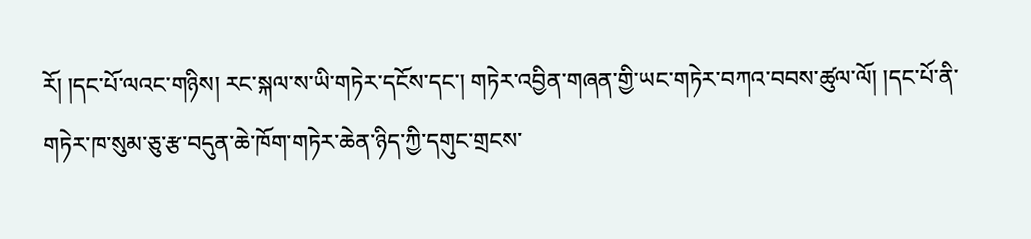རོ། །དང་པོ་ལའང་གཉིས། རང་སྐལ་ས་ཡི་གཏེར་དངོས་དང་། གཏེར་འབྱིན་གཞན་གྱི་ཡང་གཏེར་བཀའ་བབས་ཚུལ་ལོ། །དང་པོ་ནི་གཏེར་ཁ་སུམ་ཅུ་རྩ་བདུན་ཆེ་ཁོག་གཏེར་ཆེན་ཉིད་ཀྱི་དགུང་གྲངས་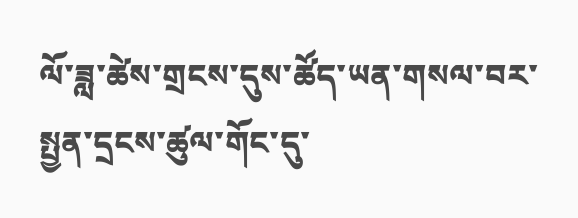ལོ་ཟླ་ཚེས་གྲངས་དུས་ཚོད་ཡན་གསལ་བར་སྤྱན་དྲངས་ཚུལ་གོང་དུ་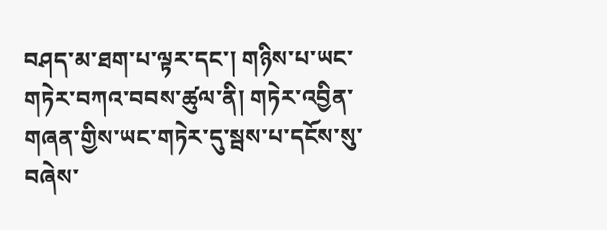བཤད་མ་ཐག་པ་ལྟར་དང་། གཉིས་པ་ཡང་གཏེར་བཀའ་བབས་ཚུལ་ནི། གཏེར་འབྱིན་གཞན་གྱིས་ཡང་གཏེར་དུ་སྦས་པ་དངོས་སུ་བཞེས་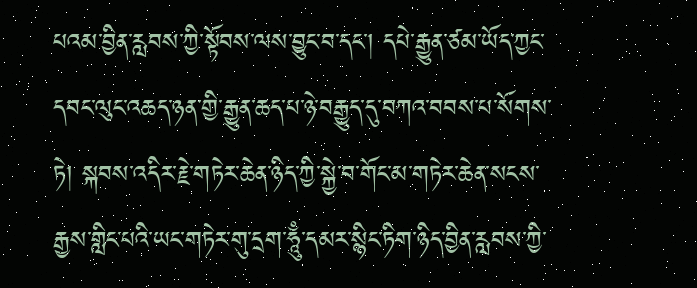པའམ་བྱིན་རླབས་ཀྱི་སྟོབས་ལས་བྱུང་བ་དང་། དཔེ་རྒྱུན་ཙམ་ཡོད་ཀྱང་དབང་ལུང་འཆད་ཉན་གྱི་རྒྱུན་ཆད་པ་ཉེ་བརྒྱུད་དུ་བཀའ་བབས་པ་སོགས་ཏེ། སྐབས་འདིར་རྗེ་གཏེར་ཆེན་ཉིད་ཀྱི་སྐྱེ་བ་གོང་མ་གཏེར་ཆེན་སངས་རྒྱས་གླིང་པའི་ཡང་གཏེར་གུ་དྲག་ཧཱུྃ་དམར་སྙིང་ཏིག་ཉིད་བྱིན་རླབས་ཀྱི་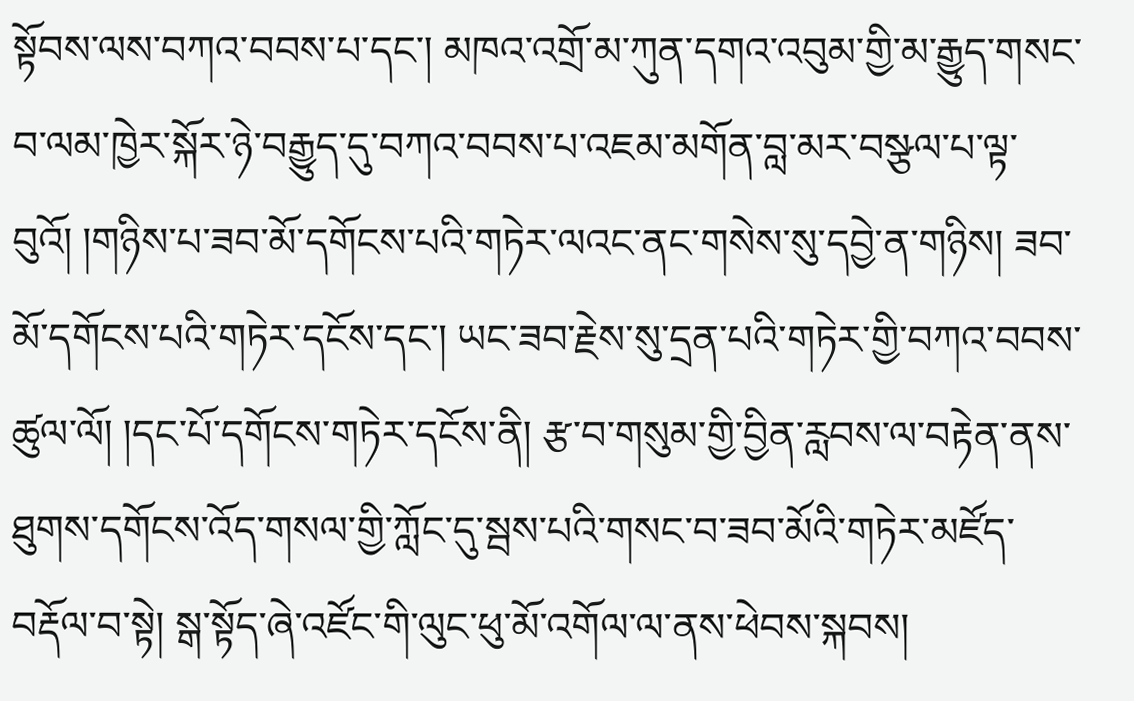སྟོབས་ལས་བཀའ་བབས་པ་དང་། མཁའ་འགྲོ་མ་ཀུན་དགའ་འབུམ་གྱི་མ་རྒྱུད་གསང་བ་ལམ་ཁྱེར་སྐོར་ཉེ་བརྒྱུད་དུ་བཀའ་བབས་པ་འཇམ་མགོན་བླ་མར་བསྩལ་པ་ལྟ་བུའོ། །གཉིས་པ་ཟབ་མོ་དགོངས་པའི་གཏེར་ལའང་ནང་གསེས་སུ་དབྱེ་ན་གཉིས། ཟབ་མོ་དགོངས་པའི་གཏེར་དངོས་དང་། ཡང་ཟབ་རྗེས་སུ་དྲན་པའི་གཏེར་གྱི་བཀའ་བབས་ཚུལ་ལོ། །དང་པོ་དགོངས་གཏེར་དངོས་ནི། རྩ་བ་གསུམ་གྱི་བྱིན་རླབས་ལ་བརྟེན་ནས་ཐུགས་དགོངས་འོད་གསལ་གྱི་ཀློང་དུ་སྦས་པའི་གསང་བ་ཟབ་མོའི་གཏེར་མཛོད་བརྡོལ་བ་སྟེ། སྒ་སྟོད་ཞེ་འཛོང་གི་ལུང་ཕུ་མོ་འགོལ་ལ་ནས་ཕེབས་སྐབས།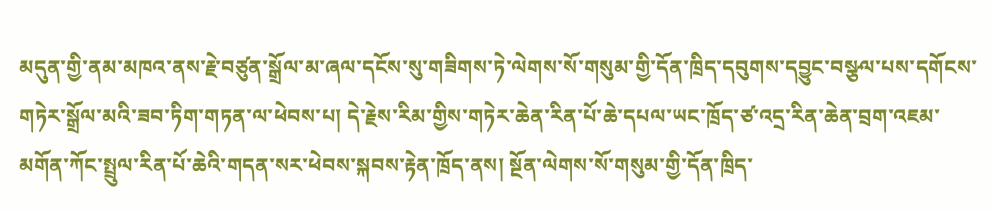མདུན་གྱི་ནམ་མཁའ་ནས་རྗེ་བཙུན་སྒྲོལ་མ་ཞལ་དངོས་སུ་གཟིགས་ཏེ་ལེགས་སོ་གསུམ་གྱི་དོན་ཁྲིད་དབུགས་དབྱུང་བསྩལ་པས་དགོངས་གཏེར་སྒྲོལ་མའི་ཟབ་ཏིག་གཏན་ལ་ཕེབས་པ། དེ་རྗེས་རིམ་གྱིས་གཏེར་ཆེན་རིན་པོ་ཆེ་དཔལ་ཡང་ཁྲོད་ཙ་འདྲ་རིན་ཆེན་བྲག་འཇམ་མགོན་ཀོང་སྤྲུལ་རིན་པོ་ཆེའི་གདན་སར་ཕེབས་སྐབས་རྟེན་ཁྲོད་ནས། སྔོན་ལེགས་སོ་གསུམ་གྱི་དོན་ཁྲིད་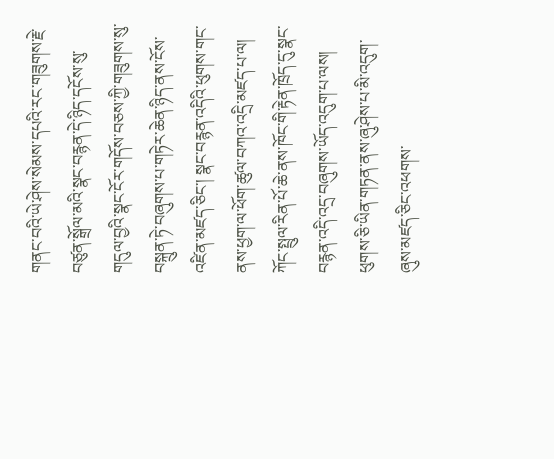གནང་བའི་ཡེ་ཤེས་སེམས་དཔའི་རང་གཟུགས་རྗེ་བཙུན་སྒྲོལ་མའི་སྣང་བརྙན་དེ་ཉིད་དངོས་སུ་གདུལ་བྱའི་སྣང་ངོར་གདོས་བཅས་ཀྱི་གཟུགས་སུ་བསྐྲུན་ཏེ་བཞུགས་པ་གཏེར་ཆེན་ཉིད་ནས་ངོས་འཛིན་མཛད་ཅིང་། སྣང་བརྙན་འདིའི་ཕུགས་གང་ནས་ཕྱག་ལ་ཕོག་ཚུལ་བཀའ་འདྲི་མཛད་པ་ལ། ཀོང་སྤྲུལ་རིན་པོ་ཆེ་ནས་ཁོང་གི་རྟེན་ཁྲོད་དུ་སྣང་བརྙན་འདི་འདྲ་བཞུགས་ཡོད་འདུག་པ་ལས། ཕུགས་ཅི་ཡིན་གཏན་ནས་ཞུ་ཤེས་པ་མི་འདུག་ཞུས་མཛད་ཅིང་འཕགས་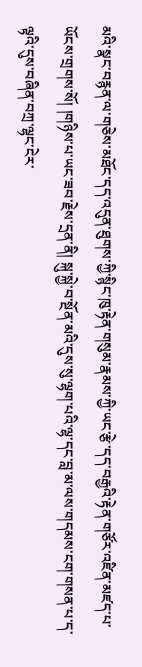མའི་སྣང་བརྙན་ལ་གཅེས་མཐོང་དད་འདུན་ཐུགས་ཀྱི་སྙིང་ཁུ་རྟེན་གསུམ་རྣམས་ཀྱི་ཡང་རྩེ་དད་བརྒྱའི་རྟེན་གཙོར་འཛིན་མཛད་པ་ཡོངས་གྲགས་སོ། །གཉིས་པ་ཡང་ཟབ་རྗེས་དྲན་ནི། སྐུ་སྐྱེ་བ་སྔོན་མའི་དུས་སུ་ལྷག་པའི་ལྷ་དང་བླ་མ་ལས་གདམས་ངག་གསན་པ་ད་ལྟའི་དུས་བཞིན་བཀྲ་ལྷང་ངེར་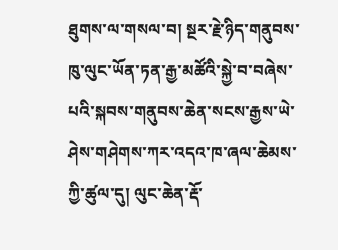ཐུགས་ལ་གསལ་བ། སྔར་རྗེ་ཉིད་གནུབས་ཁུ་ལུང་ཡོན་ཏན་རྒྱ་མཚོའི་སྐྱེ་བ་བཞེས་པའི་སྐབས་གནུབས་ཆེན་སངས་རྒྱས་ཡེ་ཤེས་གཤེགས་ཀར་འདའ་ཁ་ཞལ་ཆེམས་ཀྱི་ཚུལ་དུ། ལུང་ཆེན་རྡོ་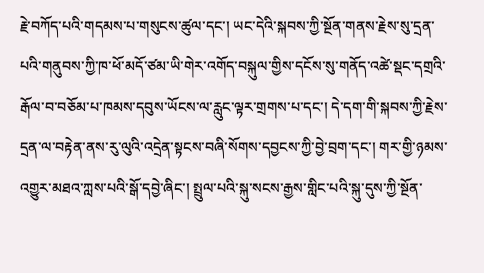རྗེ་བཀོད་པའི་གདམས་པ་གསུངས་ཚུལ་དང་། ཡང་དེའི་སྐབས་ཀྱི་སྔོན་གནས་རྗེས་སུ་དྲན་པའི་གནུབས་ཀྱི་ཁ་ཕོ་མདོ་ཙམ་ཡི་གེར་འགོད་བསྐུལ་གྱིས་དངོས་སུ་གནོད་འཚེ་སྡང་དགྲའི་རྒོལ་བ་བཅོམ་པ་ཁམས་དབུས་ཡོངས་ལ་རླུང་ལྟར་གྲགས་པ་དང་། དེ་དག་གི་སྐབས་ཀྱི་རྗེས་དྲན་ལ་བརྟེན་ནས་རུ་ལུའི་འདྲེན་སྟངས་བཞི་སོགས་དབྱངས་ཀྱི་བྱེ་བྲག་དང་། གར་གྱི་ཉམས་འགྱུར་མཐའ་ཀླས་པའི་སྒོ་དབྱེ་ཞིང་། སྤྲུལ་པའི་སྐུ་སངས་རྒྱས་གླིང་པའི་སྐུ་དུས་ཀྱི་སྔོན་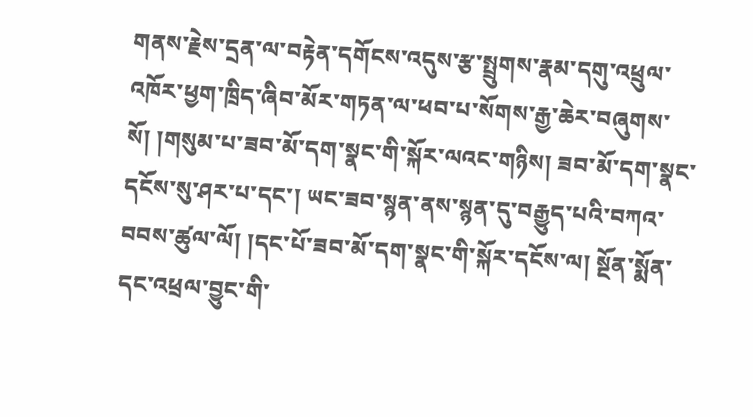གནས་རྗེས་དྲན་ལ་བརྟེན་དགོངས་འདུས་རྩ་སྤྲུགས་རྣམ་དགུ་འཕྲུལ་འཁོར་ཕྱག་ཁྲིད་ཞིབ་མོར་གཏན་ལ་ཕབ་པ་སོགས་རྒྱ་ཆེར་བཞུགས་སོ། །གསུམ་པ་ཟབ་མོ་དག་སྣང་གི་སྐོར་ལའང་གཉིས། ཟབ་མོ་དག་སྣང་དངོས་སུ་ཤར་པ་དང་། ཡང་ཟབ་སྙན་ནས་སྙན་དུ་བརྒྱུད་པའི་བཀའ་བབས་ཚུལ་ལོ། །དང་པོ་ཟབ་མོ་དག་སྣང་གི་སྐོར་དངོས་ལ། སྔོན་སྨོན་དང་འཕྲལ་བྱུང་གི་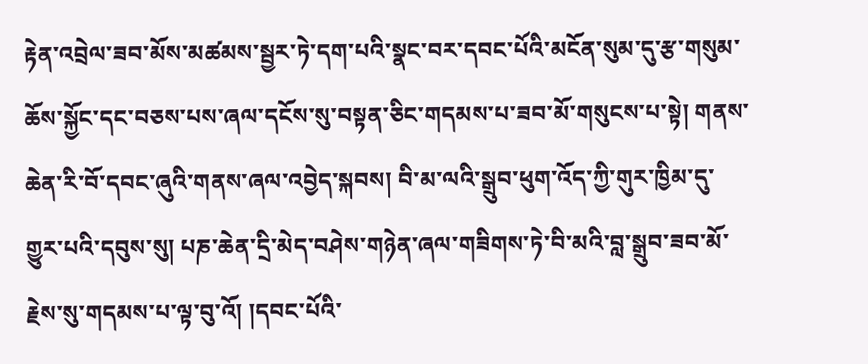རྟེན་འབྲེལ་ཟབ་མོས་མཚམས་སྦྱར་ཏེ་དག་པའི་སྣང་བར་དབང་པོའི་མངོན་སུམ་དུ་རྩ་གསུམ་ཆོས་སྐྱོང་དང་བཅས་པས་ཞལ་དངོས་སུ་བསྟན་ཅིང་གདམས་པ་ཟབ་མོ་གསུངས་པ་སྟེ། གནས་ཆེན་རི་བོ་དབང་ཞུའི་གནས་ཞལ་འབྱེད་སྐབས། བི་མ་ལའི་སྒྲུབ་ཕུག་འོད་ཀྱི་གུར་ཁྱིམ་དུ་གྱུར་པའི་དབུས་སུ། པཎ་ཆེན་དྲི་མེད་བཤེས་གཉེན་ཞལ་གཟིགས་ཏེ་བི་མའི་བླ་སྒྲུབ་ཟབ་མོ་རྗེས་སུ་གདམས་པ་ལྟ་བུ་འོ། །དབང་པོའི་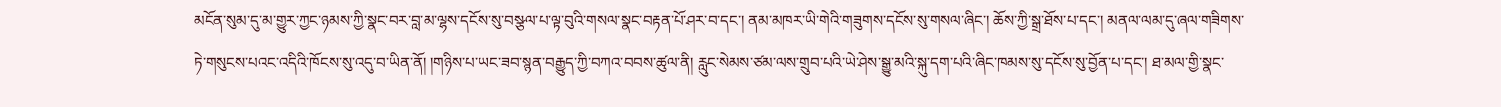མངོན་སུམ་དུ་མ་གྱུར་ཀྱང་ཉམས་ཀྱི་སྣང་བར་བླ་མ་ལྷས་དངོས་སུ་བསྩལ་པ་ལྟ་བུའི་གསལ་སྣང་བརྟན་པོ་ཤར་བ་དང་། ནམ་མཁར་ཡི་གེའི་གཟུགས་དངོས་སུ་གསལ་ཞིང་། ཆོས་ཀྱི་སྒྲ་ཐོས་པ་དང་། མནལ་ལམ་དུ་ཞལ་གཟིགས་ཏེ་གསུངས་པའང་འདིའི་ཁོངས་སུ་འདུ་བ་ཡིན་ནོ། །གཉིས་པ་ཡང་ཟབ་སྙན་བརྒྱུད་ཀྱི་བཀའ་བབས་ཚུལ་ནི། རླུང་སེམས་ཙམ་ལས་གྲུབ་པའི་ཡེ་ཤེས་སྒྱུ་མའི་སྐུ་དག་པའི་ཞིང་ཁམས་སུ་དངོས་སུ་བྱོན་པ་དང་། ཐ་མལ་གྱི་སྣང་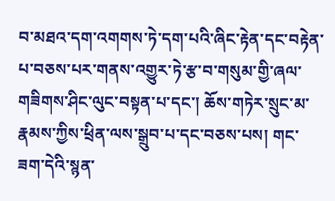བ་མཐའ་དག་འགགས་ཏེ་དག་པའི་ཞིང་རྟེན་དང་བརྟེན་པ་བཅས་པར་གནས་འགྱུར་ཏེ་རྩ་བ་གསུམ་གྱི་ཞལ་གཟིགས་ཤིང་ལུང་བསྟན་པ་དང་། ཆོས་གཏེར་སྲུང་མ་རྣམས་ཀྱིས་ཕྲིན་ལས་སྒྲུབ་པ་དང་བཅས་པས། གང་ཟག་དེའི་སྙན་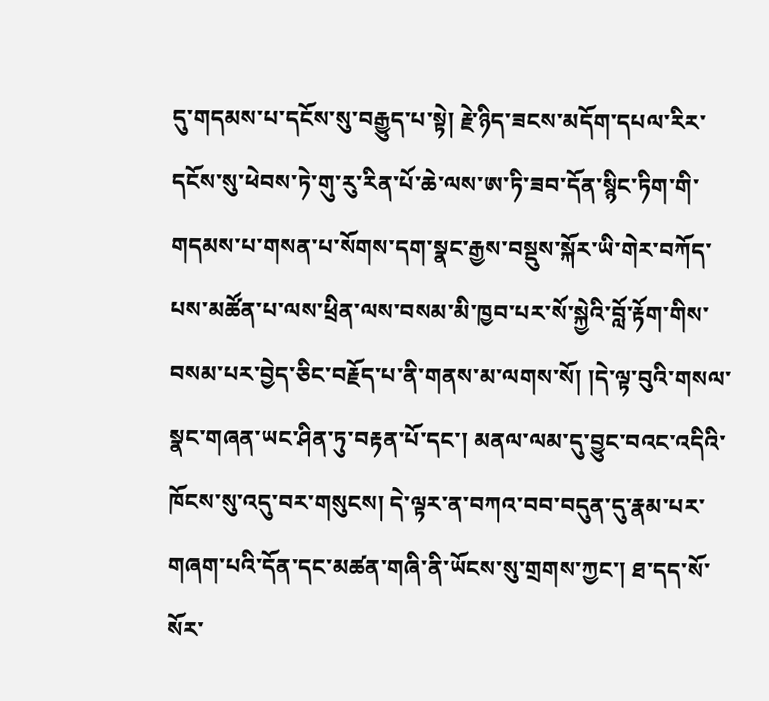དུ་གདམས་པ་དངོས་སུ་བརྒྱུད་པ་སྟེ། རྗེ་ཉིད་ཟངས་མདོག་དཔལ་རིར་དངོས་སུ་ཕེབས་ཏེ་གུ་རུ་རིན་པོ་ཆེ་ལས་ཨ་ཏི་ཟབ་དོན་སྙིང་ཏིག་གི་གདམས་པ་གསན་པ་སོགས་དག་སྣང་རྒྱས་བསྡུས་སྐོར་ཡི་གེར་བཀོད་པས་མཚོན་པ་ལས་ཕྲིན་ལས་བསམ་མི་ཁྱབ་པར་སོ་སྐྱེའི་བློ་རྟོག་གིས་བསམ་པར་བྱེད་ཅིང་བརྗོད་པ་ནི་གནས་མ་ལགས་སོ། །དེ་ལྟ་བུའི་གསལ་སྣང་གཞན་ཡང་ཤིན་ཏུ་བརྟན་པོ་དང་། མནལ་ལམ་དུ་བྱུང་བའང་འདིའི་ཁོངས་སུ་འདུ་བར་གསུངས། དེ་ལྟར་ན་བཀའ་བབ་བདུན་དུ་རྣམ་པར་གཞག་པའི་དོན་དང་མཚན་གཞི་ནི་ཡོངས་སུ་གྲགས་ཀྱང་། ཐ་དད་སོ་སོར་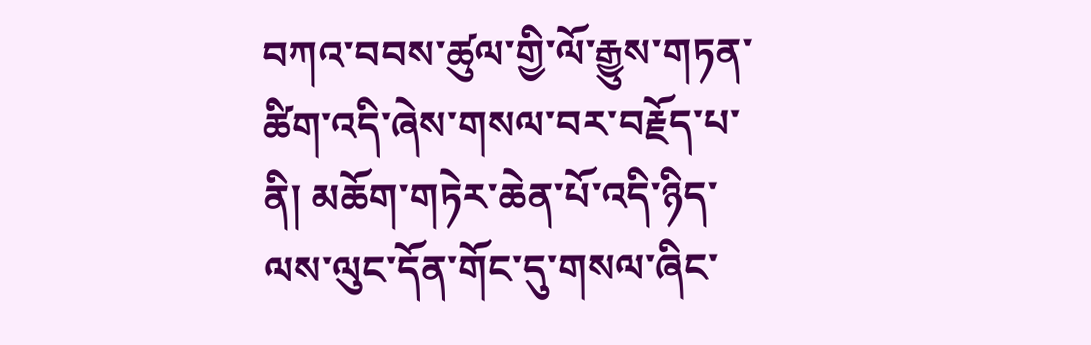བཀའ་བབས་ཚུལ་གྱི་ལོ་རྒྱུས་གཏན་ཚིག་འདི་ཞེས་གསལ་བར་བརྗོད་པ་ནི། མཆོག་གཏེར་ཆེན་པོ་འདི་ཉིད་ལས་ལུང་དོན་གོང་དུ་གསལ་ཞིང་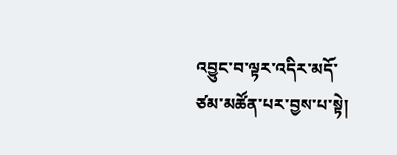འབྱུང་བ་ལྟར་འདིར་མདོ་ཙམ་མཚོན་པར་བྱས་པ་སྟེ།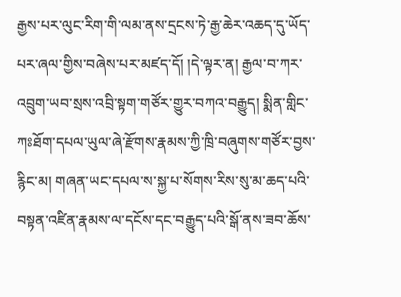རྒྱས་པར་ལུང་རིག་གི་ལམ་ནས་དྲངས་ཏེ་རྒྱ་ཆེར་འཆད་དུ་ཡོད་པར་ཞལ་གྱིས་བཞེས་པར་མཛད་དོ། །དེ་ལྟར་ན། རྒྱལ་བ་ཀར་འབྲུག་ཡབ་སྲས་འབྲི་སྟག་གཙོར་གྱུར་བཀའ་བརྒྱུད། སྨིན་གླིང་ཀཿཐོག་དཔལ་ཡུལ་ཞེ་རྫོགས་རྣམས་ཀྱི་ཁྲི་བཞུགས་གཙོར་བྱས་རྙིང་མ། གཞན་ཡང་དཔལ་ས་སྐྱ་པ་སོགས་རིས་སུ་མ་ཆད་པའི་བསྟན་འཛིན་རྣམས་ལ་དངོས་དང་བརྒྱུད་པའི་སྒོ་ནས་ཟབ་ཆོས་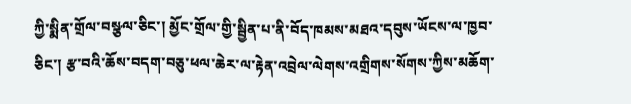ཀྱི་སྨིན་གྲོལ་བསྩལ་ཅིང་། མྱོང་གྲོལ་གྱི་སྦྱིན་པ་ནི་བོད་ཁམས་མཐའ་དབུས་ཡོངས་ལ་ཁྱབ་ཅིང་། རྩ་བའི་ཆོས་བདག་བཅུ་ཕལ་ཆེར་ལ་རྟེན་འབྲེལ་ལེགས་འགྲིགས་སོགས་ཀྱིས་མཆོག་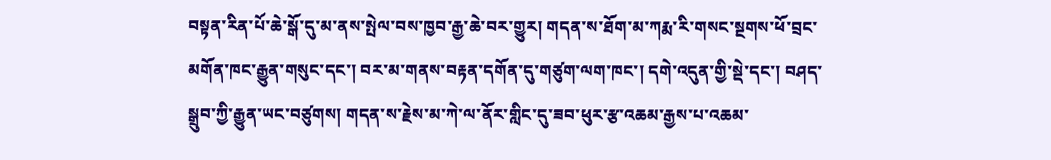བསྟན་རིན་པོ་ཆེ་སྒོ་དུ་མ་ནས་སྤེལ་བས་ཁྱབ་རྒྱ་ཆེ་བར་གྱུར། གདན་ས་ཐོག་མ་ཀརྨ་རི་གསང་སྔགས་ཕོ་བྲང་མགོན་ཁང་རྒྱུན་གསུང་དང་། བར་མ་གནས་བརྟན་དགོན་དུ་གཙུག་ལག་ཁང་། དགེ་འདུན་གྱི་སྡེ་དང་། བཤད་སྒྲུབ་ཀྱི་རྒྱུན་ཡང་བཙུགས། གདན་ས་རྗེས་མ་ཀེ་ལ་ནོར་གླིང་དུ་ཟབ་ཕུར་རྩ་འཆམ་རྒྱས་པ་འཆམ་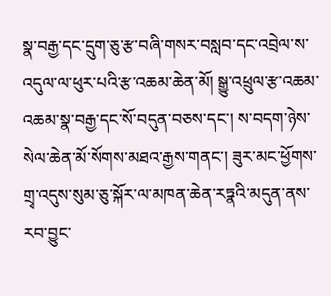སྣ་བརྒྱ་དང་དྲུག་ཅུ་རྩ་བཞི་གསར་བསླབ་དང་འབྲེལ་ས་འདུལ་ལ་ཕུར་པའི་རྩ་འཆམ་ཆེན་མོ། སྒྱུ་འཕྲུལ་རྩ་འཆམ་འཆམ་སྣ་བརྒྱ་དང་སོ་བདུན་བཅས་དང་། ས་བདག་ཉེས་སེལ་ཆེན་མོ་སོགས་མཐའ་རྒྱས་གནང་། ཟུར་མང་ཕྱོགས་གྲྭ་འདུས་སུམ་ཅུ་སྐོར་ལ་མཁན་ཆེན་རཏྣའི་མདུན་ནས་རབ་བྱུང་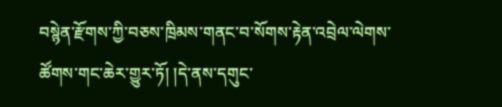བསྙེན་རྫོགས་ཀྱི་བཅས་ཁྲིམས་གནང་བ་སོགས་རྟེན་འབྲེལ་ལེགས་ཚོགས་གང་ཆེར་གྱུར་ཏོ། །དེ་ནས་དགུང་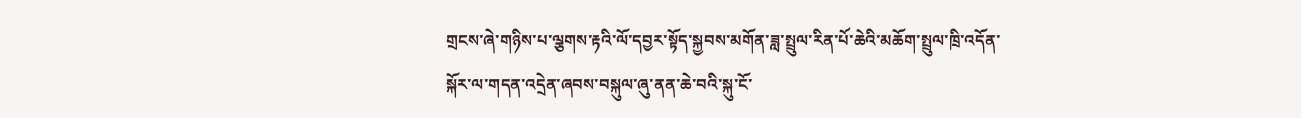གྲངས་ཞེ་གཉིས་པ་ལྕགས་རྟའི་ལོ་དབྱར་སྟོད་སྐྱབས་མགོན་ཟླ་སྤྲུལ་རིན་པོ་ཆེའི་མཆོག་སྤྲུལ་ཁྲི་འདོན་སྐོར་ལ་གདན་འདྲེན་ཞབས་བསྐུལ་ཞུ་ནན་ཆེ་བའི་སྐུ་ངོ་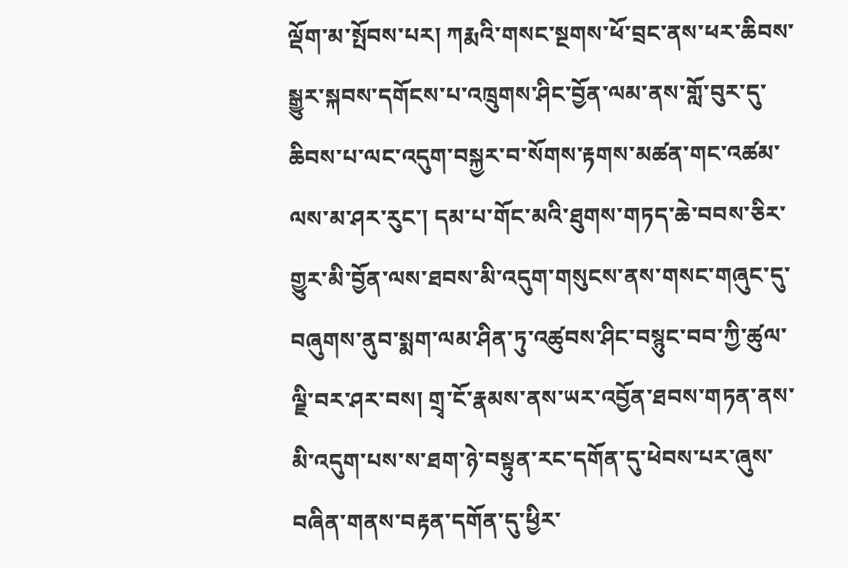ལྡོག་མ་སྤོབས་པར། ཀརྨའི་གསང་སྔགས་ཕོ་བྲང་ནས་ཕར་ཆིབས་སྒྱུར་སྐབས་དགོངས་པ་འཁྲུགས་ཤིང་བྱོན་ལམ་ནས་གློ་བུར་དུ་ཆིབས་པ་ལང་འདུག་བསྐྱར་བ་སོགས་རྟགས་མཚན་གང་འཚམ་ལས་མ་ཤར་རུང་། དམ་པ་གོང་མའི་ཐུགས་གཏད་ཆེ་བབས་ཅིར་གྱུར་མི་བྱོན་ལས་ཐབས་མི་འདུག་གསུངས་ནས་གསང་གཞུང་དུ་བཞུགས་ནུབ་སྨག་ལམ་ཤིན་ཏུ་འཚུབས་ཤིང་བསྙུང་བབ་ཀྱི་ཚུལ་ལྗི་བར་ཤར་བས། གྲྭ་ངོ་རྣམས་ནས་ཡར་འབྱོན་ཐབས་གཏན་ནས་མི་འདུག་པས་ས་ཐག་ཉེ་བསྟུན་རང་དགོན་དུ་ཕེབས་པར་ཞུས་བཞིན་གནས་བརྟན་དགོན་དུ་ཕྱིར་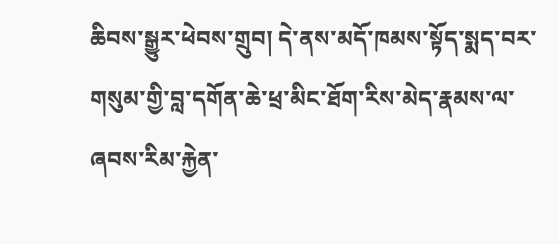ཆིབས་སྒྱུར་ཕེབས་གྲུབ། དེ་ནས་མདོ་ཁམས་སྟོད་སྨད་བར་གསུམ་གྱི་བླ་དགོན་ཆེ་ཕྲ་མིང་ཐོག་རིས་མེད་རྣམས་ལ་ཞབས་རིམ་རྐྱེན་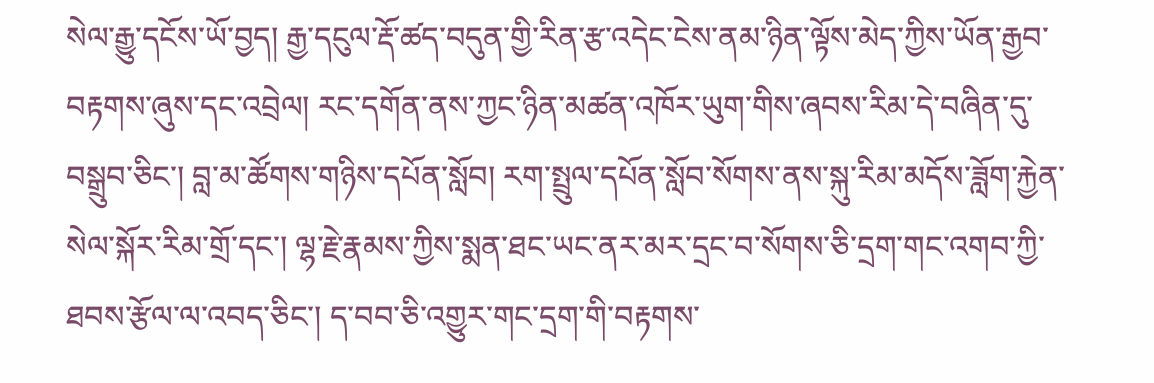སེལ་རྒྱུ་དངོས་ཡོ་བྱད། རྒྱ་དངུལ་རྡོ་ཚད་བདུན་གྱི་རིན་རྩ་འདེང་ངེས་ནམ་ཉིན་ལྟོས་མེད་ཀྱིས་ཡོན་རྒྱབ་བརྟགས་ཞུས་དང་འབྲེལ། རང་དགོན་ནས་ཀྱང་ཉིན་མཚན་འཁོར་ཡུག་གིས་ཞབས་རིམ་དེ་བཞིན་དུ་བསྒྲུབ་ཅིང་། བླ་མ་ཚོགས་གཉིས་དཔོན་སློབ། རག་སྤྲུལ་དཔོན་སློབ་སོགས་ནས་སྐུ་རིམ་མདོས་ཟློག་རྐྱེན་སེལ་སྐོར་རིམ་གྲོ་དང་། ལྷ་རྗེ་རྣམས་ཀྱིས་སྨན་ཐང་ཡང་ནར་མར་དྲང་བ་སོགས་ཅི་དྲག་གང་འགབ་ཀྱི་ཐབས་རྩོལ་ལ་འབད་ཅིང་། ད་བབ་ཅི་འགྱུར་གང་དྲག་གི་བརྟགས་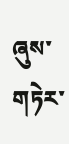ཞུས་གཏེར་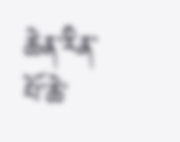ཆེན་རིན་པོ་ཆེ་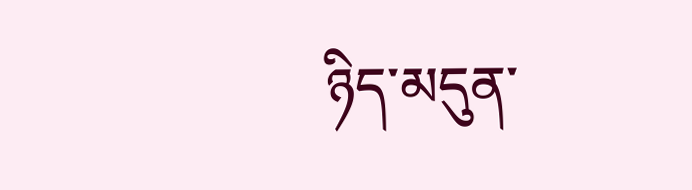ཉིད་མདུན་